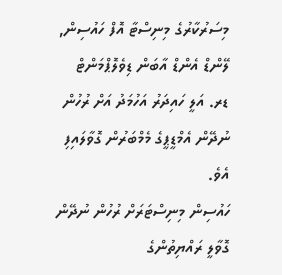މިސަރުކާރުގެ މިނިސްޓާ އޮފް ހައުސިން, ލޭންޑް އެންޑް އާބަން ޑިވެލޮޕްމަންޓް ޑރ. އަލީ ހައިދަރު އަހުމަދު އަށް ރުހުން ނުދޭން އެމްޑީޕީގެ މެމްބަރުން ގޮވާލައިފި އެވެ.
ހައުސިން މިނިސްޓަރަށް ރުހުން ނުދޭން ގޮވާލީ ރައްޔިތުންގެ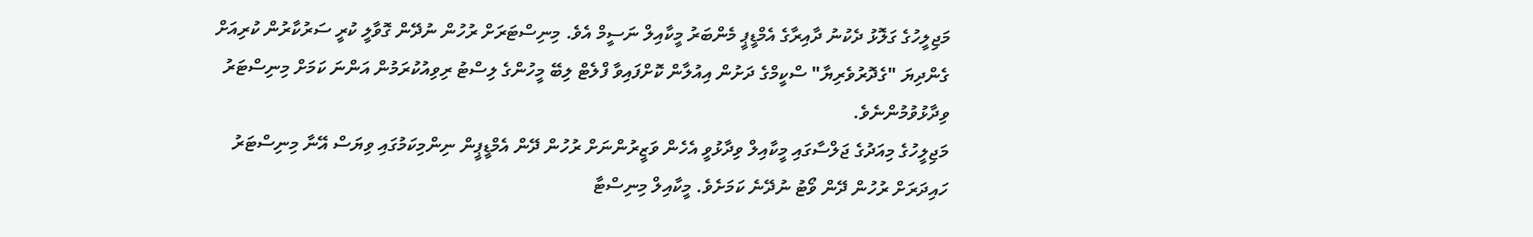މަޖިލީހުގެ ގަލޮޅު ދެކުނު ދާއިރާގެ އެމްޑީޕީ މެންބަރު މީކާއިލް ނަސީމް އެވެ. މިނިސްޓަރަށް ރުހުން ނުދޭން ގޮވާލީ ކުރީ ސަރުކާރުން ކުރިއަށް ގެންދިޔަ "ގެދޮރުވެރިޔާ" ސްކީމްގެ ދަށުން އިއުލާން ކޮށްފައިވާ ފްލެޓް ލިބޭ މީހުންގެ ލިސްޓު ރިވިއުކުރަމުން އަންނަ ކަމަށް މިނިސްޓަރު ވިދާޅުވުމުންނެވެ.
މަޖިލީހުގެ މިއަދުގެ ޖަލްސާގައި މީކާއިލް ވިދާޅުވީ އެހެން ވަޒީރުންނަށް ރުހުން ދޭން އެމްޑީޕީން ނިންމިކަމުގައި ވިޔަސް އޭނާ މިނިސްޓަރު ހައިދަރަށް ރުހުން ދޭން ވޯޓު ނުދޭނެ ކަމަށެވެ. މީކާއިލް މިނިސްޓާ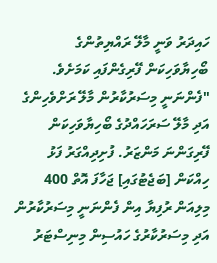ހައިދަރު ވަނީ މާލޭ ރައްޔިތުންގެ ބޯހިޔާވަހިކަން ފޭރިގެންފައި ކަމަށެވެ.
"ފެންނަނީ މިސަރުކާރުން މާލޭ ރަށްވެހިންގެ އަދި މާލޭ ސަރަހައްދުގެ ބޯހިޔާވަހިކަން ފޭރިގަންނަ މަންޒަރު. ފުށިދިއްގަރު ފަޅު ހިއްކަން [ބަޖެޓުގައި] ޖަހާފަ އޮތް 400 މިލިއަން ރުފިޔާ އިން ފެންނަނީ މިސަރުކާރުން އަދި މިސަރުކާރުގެ ހައުސިން މިނިސްޓަރު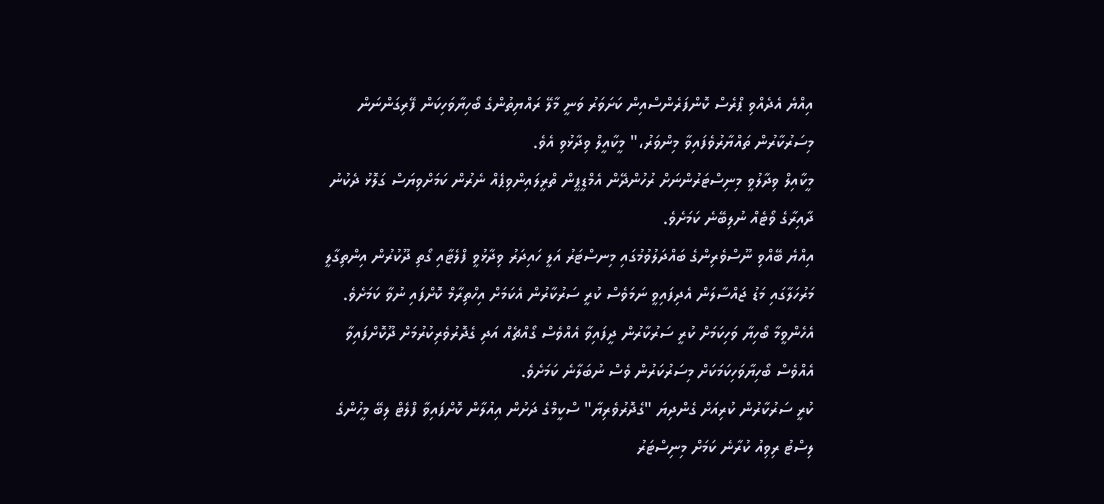އިއްޔެ އެދެއްވި ޕްރެސް ކޮންފަރެންސްއިން ކަށަވަރު ވަނީ މާލޭ ރައްޔިތުންގެ ބޯހިޔާވަހިކަން ފޭރިގަންނަން މިސަރުކާރުން ތައްޔާރުވެފައިވާ މިންވަރު،" މީކާއީލް ވިދާޅުވި އެވެ.
މީކާއިލް ވިދާލުވީ މިނިސްޓަރުންނަށް ރުހުންދޭން އެމްޑީޕީން ތްރީލައިންވިޕެއް ނެރުން ކަމަށްވިޔަސް ގަލޮޅު ދެކުނު ދާއިރާގެ ވޯޓެއް ނުލިބޭނެ ކަމަށެވެ.
އިއްޔެ ބޭއްވި ނޫސްވެރިންގެ ބައްދަލުވުމުގައި މިނސްޓަރު އަލީ ހައިދަރު ވިދާޅުވީ ފްލެޓާއި ގޯތި ދޫކުރުން އިންތިގާލީ މަރުހަލާގައި މަޑު ޖައްސާލަން އެދިފައިވީ ނަމަވެސް ކުރީ ސަރުކާރުން އެކަމަށް އިހްތިރާމް ކޮށްފައި ނުވާ ކަމަށެވެ. އެހެންވީމާ ބޯހިޔާ ވަހިކަމަށް ކުރީ ސަރުކާރުން ދީފައިވާ އެއްވެސް ގޯއްޗެއް އަދި ގެދޮރުވެރިކުރުމަށް ދޫކޮށްފައިވާ އެއްވެސް ބޯހިޔާވަހިކަމަކަށް މިސަރުކަރުން ވެސް ނުބަލާނެ ކަމަށެވެ.
ކުރީ ސަރުކާރުން ކުރިއަށް ގެންދިޔަ "ގެދޮރުވެރިޔާ" ސްކީމްގެ ދަށުން އިއުލާން ކޮށްފައިވާ ފްލެޓް ލިބޭ މީހުންގެ ލިސްޓު ރިވިއު ކުރާނެ ކަމަށް މިނިސްޓަރު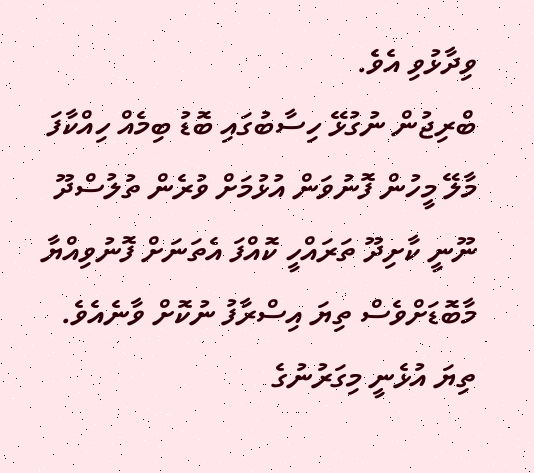ވިދާޅުވި އެވެ.
ބްރިޖުން ނުގުޅޭ ހިސާބުގައި ބޮޑު ބިމެއް ހިއްކާފަ މާލޭ މީހުން ފޮނުވަން އުޅުމަށް ވުރެން ތުލުސްދޫ ނޫނީ ކާށިދޫ ތަރައްހީ ކޮއްފަ އެތަނަށް ފޮނުވިއްޔާ މާބޮޑަށްވެސް ތިޔަ އިސްރާފު ނުކޮށް ވާނެއެވެ. ތިޔަ އުޅެނީ މިގަރުނުގެ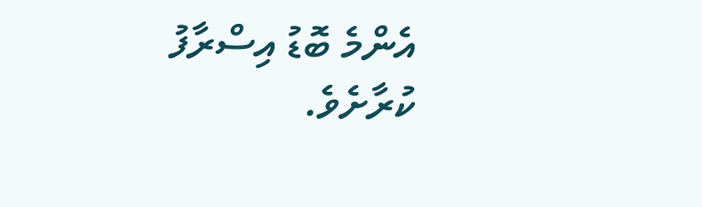އެންމެ ބޮޑު އިސްރާފު ކުރާށެވެ.